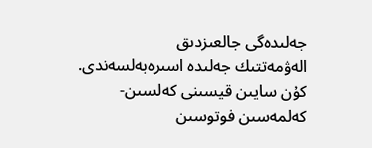جەلىدەگى جالعىزدىق
الەۋمەتتىك جەلىدە اسىرەبەلسەندى. كۇن سايىن قيسىنى كەلسىن-كەلمەسىن فوتوسىن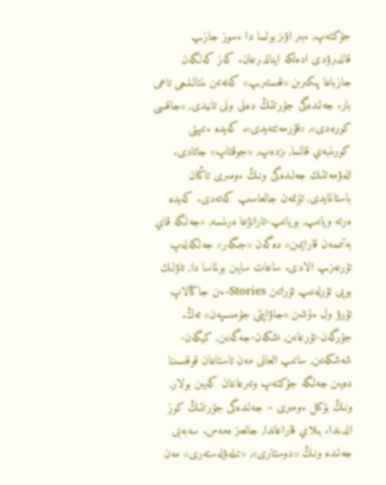جۇكتەپ, ءبىر اۋىز بولسا دا ءسوز جازىپ قالدىرۋدى ادەتكە اينالدىرعان. كەز كەلگەن جازباعا پىكىرىن «قىستىرىپ» كەتەتىن ىنتالىلىعى تاعى بار. جەلىدەگى جۇرتتىڭ دەنى ونى تانيدى, «جاقسى كورەدى», «قۇرمەتتەيدى». كەيدە ءتىپتى كورىنبەي قالسا, ىزدەپ, «جوقتاپ» جاتادى.
الەۋمەتتىك جەلىدەگى ونىڭ ءومىرى تاڭنان باستالمايدى, تۇنمەن جالعاسىپ كەتەدى. كەيدە ەرتە ويانىپ, بويانىپ-تارانۋعا ەرىنسە, «جەلىگە قاي بەتىممەن قارايمىن» دەگەن «جىگەر» جەلكەلەپ تۇرعىزىپ الادى. ساعات سايىن بولماسا دا, تاۋلىك بويى تۇرلەنىپ تۇراتىن Stories-ءىن جاڭالاپ تۇرۋ ول ءۇشىن «جاۋاپتى جۇمىسپەن» تەڭ. جۇرگەن-تۇرعانىن, ىشكەن-جەگەنىن, كيگەن-شەشكەنىن, ساتىپ العانى مەن تاستاعان قوقىسىنا دەيىن جەلىگە جۇكتەپ وتىرعاننان كەيىن بولار, ونىڭ بۇكىل ءومىرى – جەلىدەگى جۇرتتىڭ كوز الدىندا. بىلاي قاراعاندا, جالعىز ەمەس. سەبەبى جەلىدە ونىڭ «دوستارى», «تىلەۋلەستەرى» مەن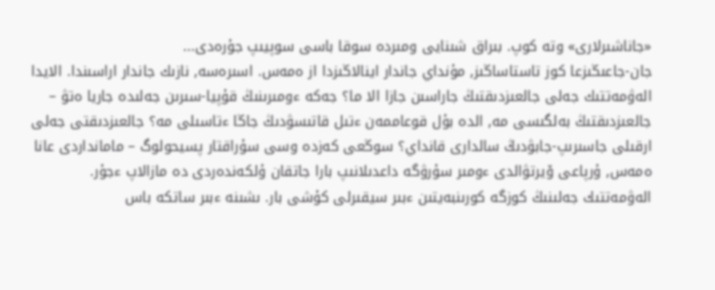«جاناشىرلارى» وتە كوپ. بىراق شىنايى ومىردە سوقا باسى سوپيىپ جۇرەدى...
جان-جاعىڭىزعا كوز تاستاساڭىز, مۇنداي جاندار اينالاڭىزدا از ەمەس. اسىرەسە, نازىك جاندار اراسىندا. الايدا الەۋمەتتىك جەلى جالعىزدىقتىڭ جاراسىن جازا الا ما؟ جەكە ءومىرىنىڭ قۇپيا-سىرىن جەلىدە جاريا ەتۋ – جالعىزدىقتىڭ بەلگىسى مە, الدە بۇل قوعاممەن ءتىل قاتىسۋدىڭ جاڭا ءتاسىلى مە؟ جالعىزدىقتى جەلى ارقىلى جاسىرىپ-جابۋدىڭ سالدارى قانداي؟ سوڭعى كەزدە وسى سۇراقتار پسيحولوگ – مامانداردى عانا ەمەس, ۇرپاعى ۆيرتۋالدى ءومىر سۇرۋگە داعدىلانىپ بارا جاتقان ۇلكەندەردى دە مازالاپ ءجۇر.
الەۋمەتتىك جەلىنىڭ كوزگە كورىنبەيتىن ءبىر سيقىرلى كۇشى بار. ىشىنە ءبىر ساتكە باس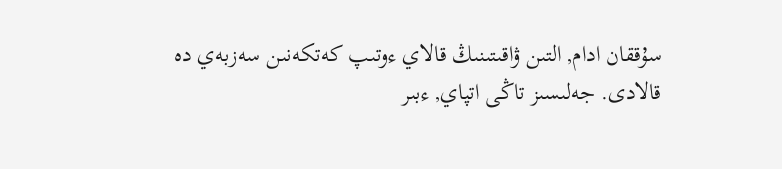سۇققان ادام, التىن ۋاقىتىنىڭ قالاي ءوتىپ كەتكەنىن سەزبەي دە قالادى. جەلىسىز تاڭى اتپاي, ءبىر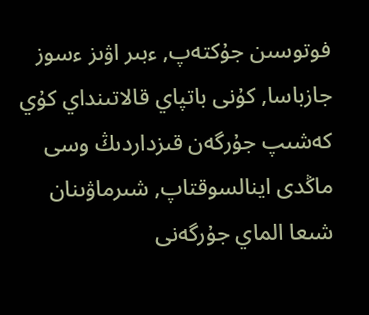فوتوسىن جۇكتەپ, ءبىر اۋىز ءسوز جازباسا, كۇنى باتپاي قالاتىنداي كۇي كەشىپ جۇرگەن قىزداردىڭ وسى ماڭدى اينالسوقتاپ, شىرماۋىنان شىعا الماي جۇرگەنى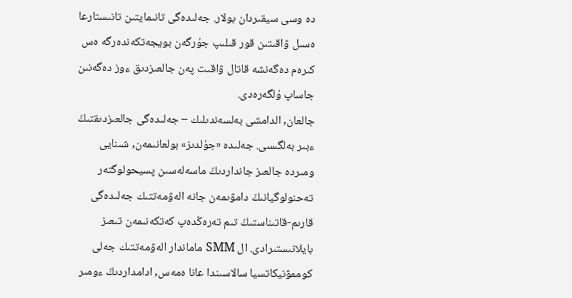دە وسى سيقىردان بولار. جەلىدەگى تانىمايتىن تانىستارعا ەسىل ۋاقىتىن قور قىلىپ جۇرگەن بويجەتكەندەرگە ەس كىرەم دەگەنشە قاتال ۋاقىت پەن جالعىزدىق ءوز دەگەنىن جاساپ ۇلگەرەدى.
جالعان, الدامشى بەلسەندىلىك – جەلىدەگى جالعىزدىقتىڭ ءبىر بەلگىسى. جەلىدە «جۇلدىز» بولعانىمەن, شىنايى ومىردە جالعىز جانداردىڭ ماسەلەسىن پسيحولوگتەر تەحنولوگيانىڭ دامۋىمەن جانە الەۋمەتتىك جەلىدەگى قارىم-قاتىناستىڭ تىم تەرەڭدەپ كەتكەنىمەن تىعىز بايلانىستىرادى. ال SMM ماماندار الەۋمەتتىك جەلى كوممۋنيكاتسيا سالاسىندا عانا ەمەس, ادامداردىڭ ءومىر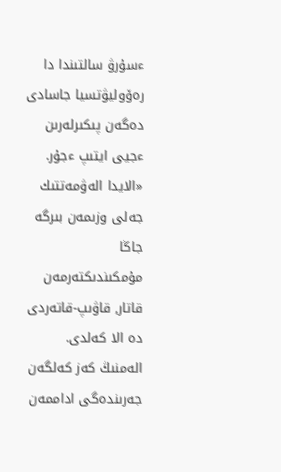ءسۇرۋ سالتىندا دا رەۆوليۋتسيا جاسادى دەگەن پىكىرلەرىن ءجيى ايتىپ ءجۇر. «الايدا الەۋمەتتىك جەلى وزىمەن بىرگە جاڭا مۇمكىندىكتەرمەن قاتار, قاۋىپ-قاتەردى دە الا كەلدى. الەمنىڭ كەز كەلگەن جەرىندەگى اداممەن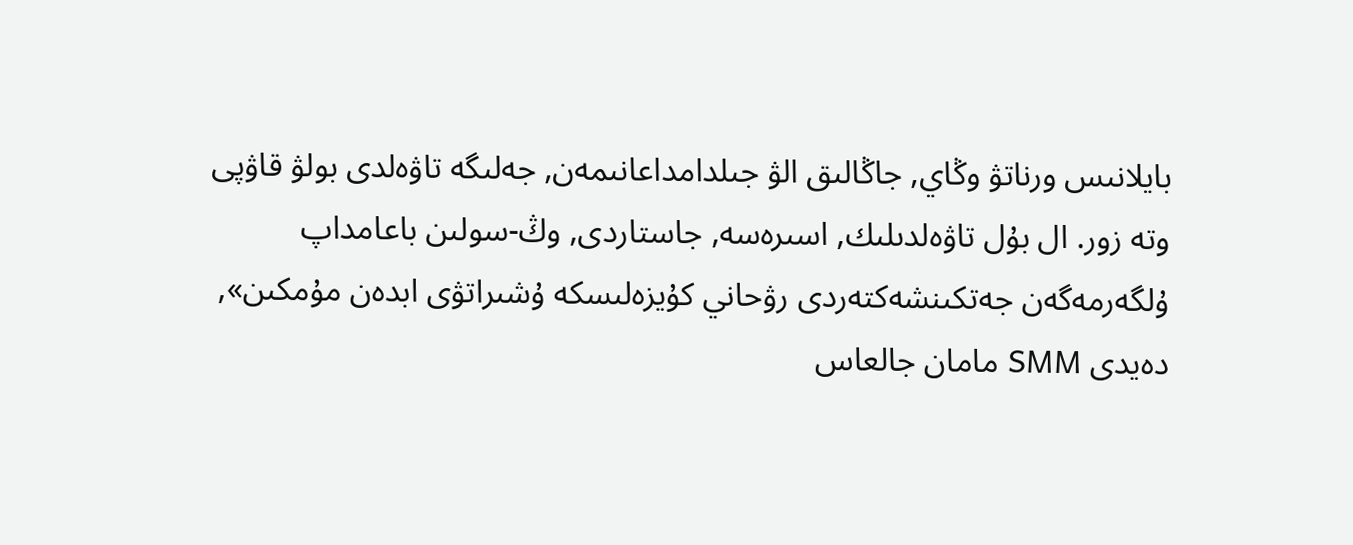بايلانىس ورناتۋ وڭاي, جاڭالىق الۋ جىلدامداعانىمەن, جەلىگە تاۋەلدى بولۋ قاۋپى وتە زور. ال بۇل تاۋەلدىلىك, اسىرەسە, جاستاردى, وڭ-سولىن باعامداپ ۇلگەرمەگەن جەتكىنشەكتەردى رۋحاني كۇيزەلىسكە ۇشىراتۋى ابدەن مۇمكىن», دەيدى SMM مامان جالعاس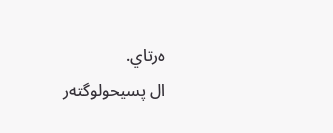ەرتاي.
ال پسيحولوگتەر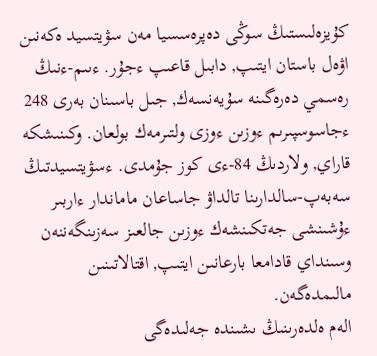كۇيزەلىستىڭ سوڭى دەپرەسسيا مەن سۋيتسيد ەكەنىن اۋەل باستان ايتىپ, دابىل قاعىپ ءجۇر. ءىىم-ءنىڭ رەسمي دەرەگىنە سۇيەنسەك, جىل باسىنان بەرى 248 ءجاسوسپىرىم ءوزىن ءوزى ولتىرمەك بولعان. وكىنىشكە قاراي, ولاردىڭ 84-ءى كوز جۇمدى. ءسۋيتسيدتىڭ سەبەپ-سالدارىنا تالداۋ جاساعان ماماندار ءاربىر ءۇشىنشى جەتكىنشەك ءوزىن جالعىز سەزىنگەننەن وسىنداي قادامعا بارعانىن ايتىپ, اقتالاتىنىن مالىمدەگەن.
الەم ەلدەرىنىڭ ىشىندە جەلىدەگى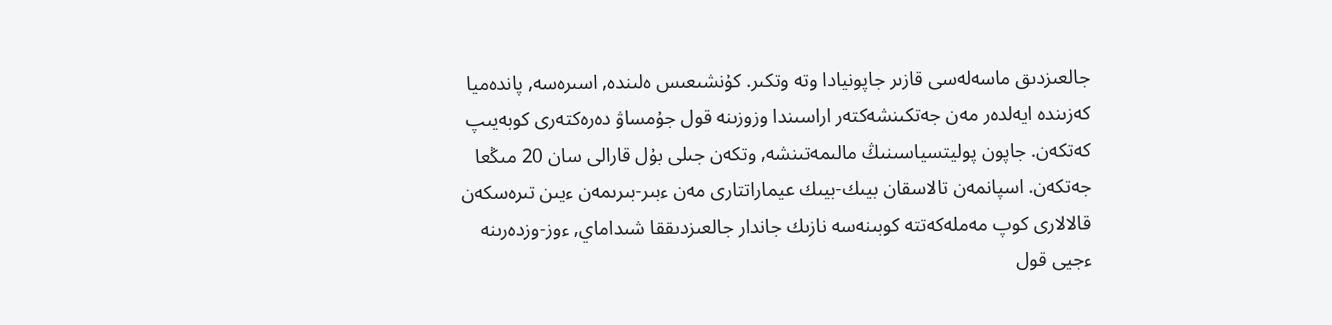جالعىزدىق ماسەلەسى قازىر جاپونيادا وتە وتكىر. كۇنشىعىس ەلىندە, اسىرەسە, پاندەميا كەزىندە ايەلدەر مەن جەتكىنشەكتەر اراسىندا وزوزىنە قول جۇمساۋ دەرەكتەرى كوبەيىپ كەتكەن. جاپون پوليتسياسىنىڭ مالىمەتىنشە, وتكەن جىلى بۇل قارالى سان 20 مىڭعا جەتكەن. اسپانمەن تالاسقان بيىك-بيىك عيماراتتارى مەن ءبىر-بىرىمەن ءيىن تىرەسكەن قالالارى كوپ مەملەكەتتە كوبىنەسە نازىك جاندار جالعىزدىققا شىداماي, ءوز-وزدەرىنە ءجيى قول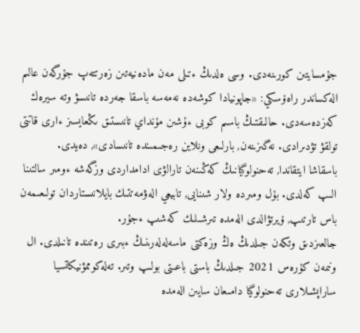جۇمسايتىن كورىنەدى. وسى ەلدىڭ ءتىلى مەن مادەنيەتىن زەرتتەپ جۇرگەن عالىم الەكساندر راەۆسكي: «جاپونيادا كوشەدە نەمەسە باسقا جەردە تانىسۋ وتە سيرەك كەزدەسەدى. حالىقتىڭ باسىم كوبى ءۇشىن مۇنداي تانىستىق ىڭعايسىز ءارى قاتتى تولقۋ تۋدىرادى. نەگىزىنەن, بارلىعى ونلاين رەجىمىندە تانىسادى», دەيدى.
باسقاشا ايتقاندا, تەحنولوگيانىڭ كەڭىنەن تارالۋى ادامداردى وزگەشە ءومىر سالتىنا الىپ كەلدى. بۇل ومىردە ولار شىنايى, تابيعي الەۋمەتتىك بايلانىستاردان تولىعىمەن باس تارتىپ, ۆيرتۋالدى الەمدە تىرشىلىك كەشىپ ءجۇر.
جالعىزدىق وتكەن جىلدىڭ ەڭ وزەكتى ماسەلەلەرىنىڭ ءبىرى رەتىندە تانىلدى. ال ونىمەن كۇرەس 2021 جىلدىڭ باستى باعىتى بولىپ وتىر. تەلەكوممۋنيكاتسيا ساراپشىلارى تەحنولوگيا دامىعان سايىن الەمدە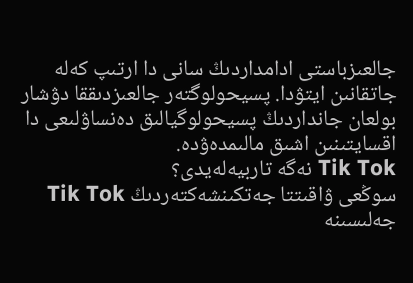جالعىزباستى ادامداردىڭ سانى دا ارتىپ كەلە جاتقانىن ايتۋدا. پسيحولوگتەر جالعىزدىققا دۋشار بولعان جانداردىڭ پسيحولوگيالىق دەنساۋلىعى دا اقسايتىنىن اشىق مالىمدەۋدە.
Tik Tok نەگە تاربيەلەيدى؟
سوڭعى ۋاقىتتا جەتكىنشەكتەردىڭ Tik Tok جەلىسىنە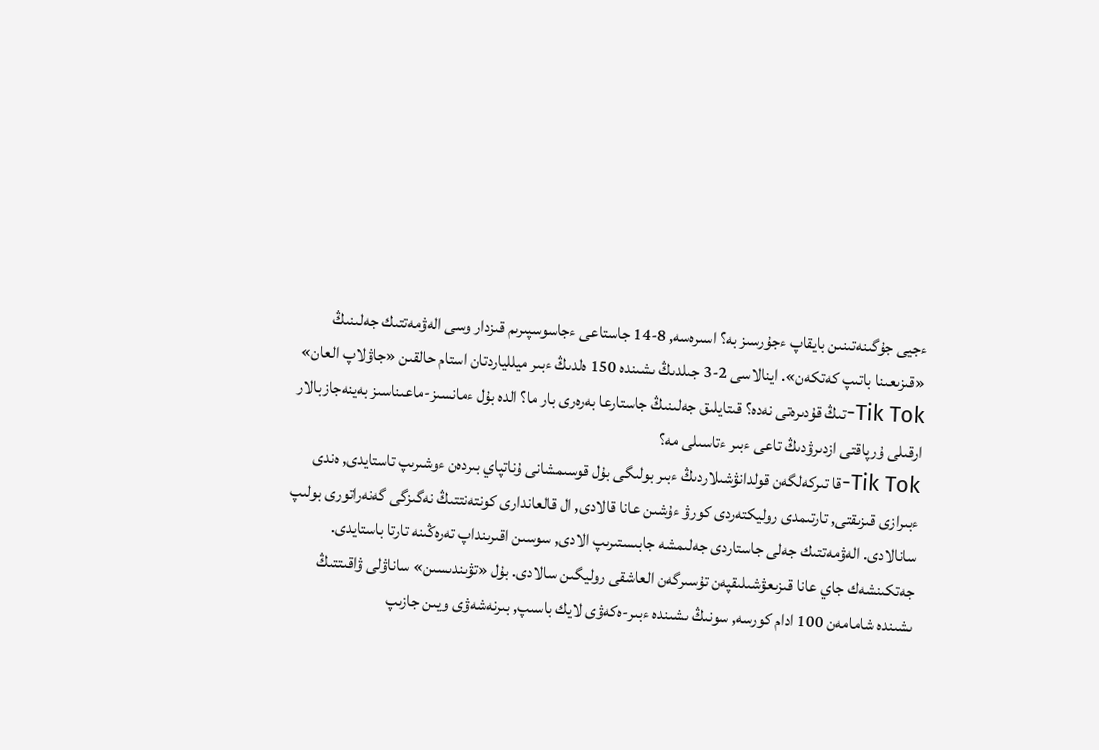ءجيى جۇگىنەتىنىن بايقاپ ءجۇرسىز بە؟ اسىرەسە, 8-14 جاستاعى ءجاسوسپىرىم قىزدار وسى الەۋمەتتىك جەلىنىڭ «قىزىعىنا باتىپ كەتكەن». اينالاسى 2-3 جىلدىڭ ىشىندە 150 ەلدىڭ ءبىر ميللياردتان استام حالقىن «جاۋلاپ العان» Tik Tok-تىڭ قۇدىرەتى نەدە؟ قىتايلىق جەلىنىڭ جاستارعا بەرەرى بار ما؟ الدە بۇل ءمانسىز-ماعىناسىز بەينەجازبالار ارقىلى ۇرپاقتى ازدىرۋدىڭ تاعى ءبىر ءتاسىلى مە؟
Tik Tok-قا تىركەلگەن قولدانۋشىلاردىڭ ءبىر بولىگى بۇل قوسىمشانى ۇناتپاي بىردەن ءوشىرىپ تاستايدى, ەندى ءبىرازى قىزىقتى, تارتىمدى روليكتەردى كورۋ ءۇشىن عانا قالادى, ال قالعاندارى كونتەنتتىڭ نەگىزگى گەنەراتورى بولىپ سانالادى. الەۋمەتتىك جەلى جاستاردى جەلىمشە جابىستىرىپ الادى, سوسىن اقىرىنداپ تەرەڭىنە تارتا باستايدى. جەتكىنشەك جاي عانا قىزىعۋشىلىقپەن تۇسىرگەن العاشقى روليگىن سالادى. بۇل «تۋىندىسىن» ساناۋلى ۋاقىتتىڭ ىشىندە شامامەن 100 ادام كورسە, سونىڭ ىشىندە ءبىر-ەكەۋى لايك باسىپ, بىرنەشەۋى ويىن جازىپ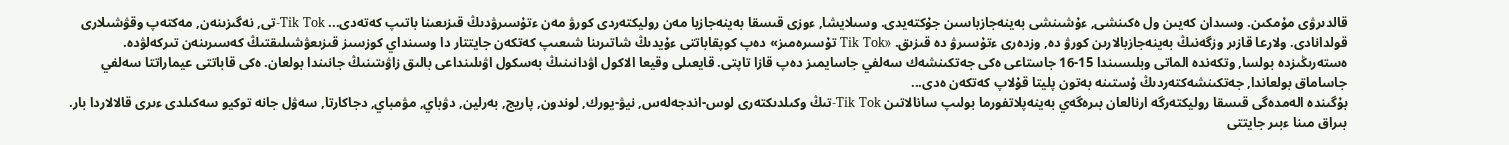قالدىرۋى مۇمكىن. وسىدان كەيىن ول ەكىنشى, ءۇشىنشى بەينەجازباسىن جۇكتەيدى. وسىلايشا, ءوزى قىسقا بەينەجازبا مەن روليكتەردى كورۋ مەن ءتۇسىرۋدىڭ قىزىعىنا باتىپ كەتەدى... Tik Tok-تى, نەگىزىنەن, مەكتەپ وقۋشىلارى قولدانادى. ولارعا قازىر وزگەنىڭ بەينەجازبالارىن كورۋ دە, وزدەرى ءتۇسىرۋ دە قىزىق. «Tik Tok تۇسىرەمىز» دەپ كوپقاباتتى ءۇيدىڭ شاتىرىنا شىعىپ كەتكەن جايتتار دا وسىنداي كوزسىز قىزىعۋشىلىقتىڭ كەسىرىنەن تىركەلۋدە. ەستەرىڭىزدە بولسا, وتكەندە الماتى وبلىسىندا 15-16 جاستاعى ەكى جەتكىنشەك سەلفي جاسايمىز دەپ قازا تاپتى. قايعىلى وقيعا الاكول اۋدانىنىڭ بەسكول اۋىلىنداعى بالىق زاۋىتىنىڭ جانىندا بولعان. ەكى قاباتتى عيماراتتا سەلفي جاساماق بولعاندا, جەتكىنشەكتەردىڭ ۇستىنە بەتون پليتا قۇلاپ كەتكەن ەدى...
بۇگىندە الەمدەگى قىسقا روليكتەرگە ارنالعان بىرەگەي بەينەپلاتفورما بولىپ سانالاتىن Tik Tok-تىڭ وكىلدىكتەرى لوس-اندجەلەس, نيۋ-يورك, لوندون, پاريج, بەرلين, دۋباي, مۋمباي, دجاكارتا, سەۋل جانە توكيو سەكىلدى ءىرى قالالاردا بار. بىراق مىنا ءبىر جايتتى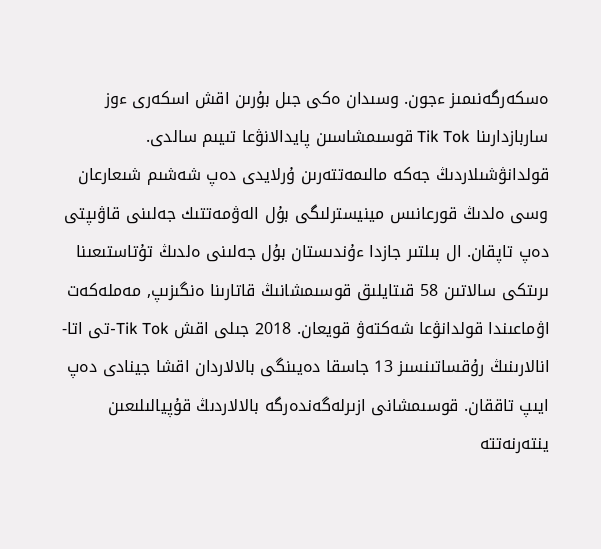ەسكەرگەنىمىز ءجون. وسىدان ەكى جىل بۇرىن اقش اسكەرى ءوز ساربازدارىنا Tik Tok قوسىمشاسىن پايدالانۋعا تىيىم سالدى. قولدانۋشىلاردىڭ جەكە مالىمەتتەرىن ۇرلايدى دەپ شەشىم شىعارعان وسى ەلدىڭ قورعانىس مينيسترلىگى بۇل الەۋمەتتىك جەلىنى قاۋىپتى دەپ تاپقان. ال بىلتىر جازدا ءۇندىستان بۇل جەلىنى ەلدىڭ تۇتاستىعىنا ىرىتكى سالاتىن 58 قىتايلىق قوسىمشانىڭ قاتارىنا ەنگىزىپ, مەملەكەت اۋماعىندا قولدانۋعا شەكتەۋ قويعان. 2018 جىلى اقش Tik Tok-تى اتا-انالارىنىڭ رۇقساتىنسىز 13 جاسقا دەيىنگى بالالاردان اقشا جينادى دەپ ايىپ تاققان. قوسىمشانى ازىرلەگەندەرگە بالالاردىڭ قۇپيالىلىعىن ينتەرنەتتە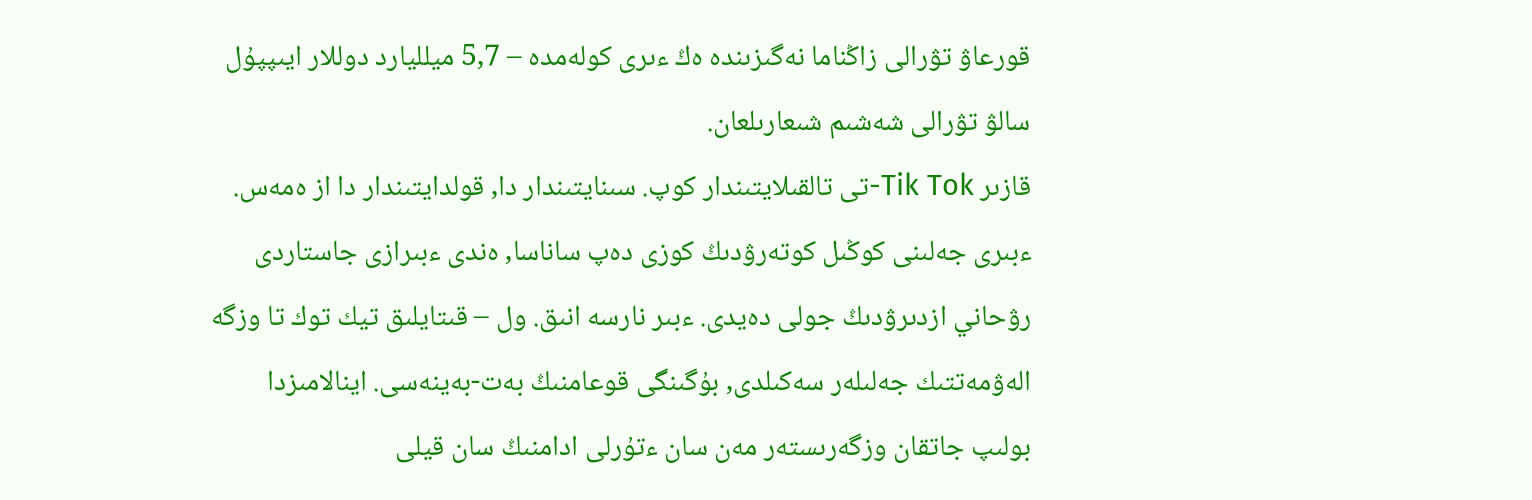قورعاۋ تۋرالى زاڭناما نەگىزىندە ەڭ ءىرى كولەمدە – 5,7 ميلليارد دوللار ايىپپۇل سالۋ تۋرالى شەشىم شىعارىلعان.
قازىر Tik Tok-تى تالقىلايتىندار كوپ. سىنايتىندار دا, قولدايتىندار دا از ەمەس. ءبىرى جەلىنى كوڭىل كوتەرۋدىڭ كوزى دەپ ساناسا, ەندى ءبىرازى جاستاردى رۋحاني ازدىرۋدىڭ جولى دەيدى. ءبىر نارسە انىق. ول – قىتايلىق تيك توك تا وزگە الەۋمەتتىك جەلىلەر سەكىلدى, بۇگىنگى قوعامنىڭ بەت-بەينەسى. اينالامىزدا بولىپ جاتقان وزگەرىستەر مەن سان ءتۇرلى ادامنىڭ سان قيلى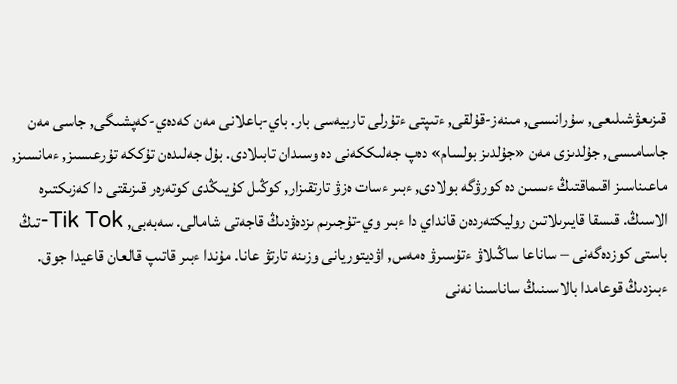قىزىعۋشىلىعى, سۇرانىسى, مىنەز-قۇلقى, ءتىپتى ءتۇرلى تاربيەسى بار. باي-باعلانى مەن كەدەي-كەپشىگى, جاسى مەن جاسامىسى, جۇلدىزى مەن «جۇلدىز بولسام» دەپ جەلىككەنى دە وسىدان تابىلادى. بۇل جەلىدەن تۇككە تۇرعىسىز, ءمانسىز, ماعىناسىز اقىماقتىڭ ءىسىن دە كورۋگە بولادى, ءبىر ءسات ەزۋ تارتقىزار, كوڭىل كۇيىڭدى كوتەرەر قىزىقتى دا كەزىكتىرە الاسىڭ. قىسقا قايىرىلاتىن روليكتەردەن قانداي دا ءبىر وي-تۇجىرىم ىزدەۋدىڭ قاجەتى شامالى. سەبەبى, Tik Tok-تىڭ باستى كوزدەگەنى – ساناعا ساڭىلاۋ ءتۇسىرۋ ەمەس, اۋديتوريانى وزىنە تارتۋ عانا. مۇندا ءبىر قاتىپ قالعان قاعيدا جوق. ءبىزدىڭ قوعامدا بالاسىنىڭ ساناسىنا نەنى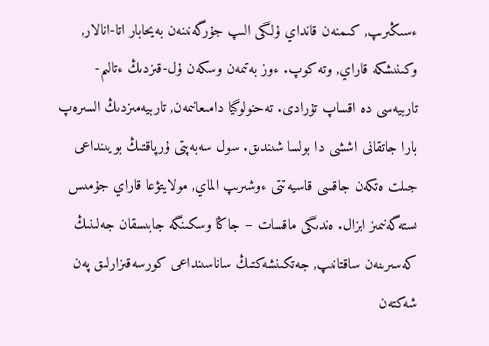ءسىڭىرىپ, كىمنەن قانداي ۇلگى الىپ جۇرگەنىنەن بەيحابار اتا-انالار, وكىنىشكە قاراي, وتە كوپ. ءوز بەتىمەن وسكەن ۇل-قىزدىڭ ءتالىم-تاربيەسى دە اقساپ تۇرادى. تەحنولوگيا دامىعانىمەن, تاربيەمىزدىڭ السىرەپ بارا جاتقانى اششى دا بولسا شىندىق. سول سەبەپتى ۇرپاقتىڭ بويىنداعى جىلت ەتكەن جاقسى قاسيەتتى ءوشىرىپ الماي, مولايتۋعا قاراي جۇمىس ىستەگەنىمىز ابزال. ەندىگى ماقسات – جاڭا وسكىنگە جابىسقان جەلىنىڭ كەسىرىنەن ساقتانىپ, جەتكىنشەكتىڭ ساناسىنداعى كورسەقىزارلىق پەن شەكتەن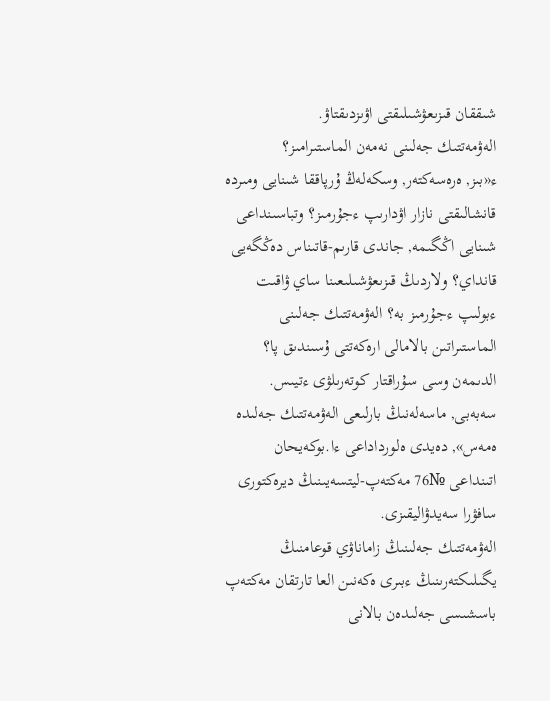شىققان قىزىعۋشىلىقتى اۋىزدىقتاۋ.
الەۋمەتتىك جەلىنى نەمەن الماستىرامىز؟
ء«بىز, ەرەسەكتەر, وسكەلەڭ ۇرپاققا شىنايى ومىردە قانشالىقتى نازار اۋدارىپ ءجۇرمىز؟ وتباسىنداعى شىنايى اڭگىمە, جاندى قارىم-قاتىناس دەڭگەيى قانداي؟ ولاردىڭ قىزىعۋشىلىعىنا ساي ۋاقىت ءبولىپ ءجۇرمىز بە؟ الەۋمەتتىك جەلىنى الماستىراتىن بالامالى ارەكەتتى ۇسىندىق پا؟ الدىمەن وسى سۇراقتار كوتەرىلۋى ءتيىس. سەبەبى, ماسەلەنىڭ بارلىعى الەۋمەتتىك جەلىدە ەمەس», دەيدى ەلورداداعى ءا.بوكەيحان اتىنداعى №76 مەكتەپ-ليتسەيىنىڭ ديرەكتورى سافۋرا سەيدۋاليقىزى.
الەۋمەتتىك جەلىنىڭ زاماناۋي قوعامنىڭ يگىلىكتەرىنىڭ ءبىرى ەكەنىن العا تارتقان مەكتەپ باسشىسى جەلىدەن بالانى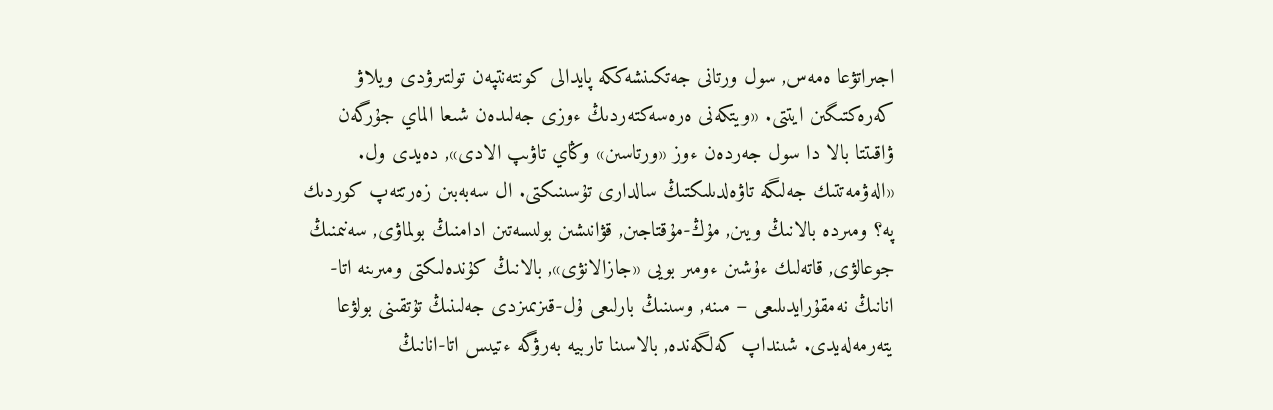اجىراتۋعا ەمەس, سول ورتانى جەتكىنشەككە پايدالى كونتەنتپەن تولتىرۋدى ويلاۋ كەرەكتىگىن ايتتى. «ويتكەنى ەرەسەكتەردىڭ ءوزى جەلىدەن شىعا الماي جۇرگەن ۋاقىتتا بالا دا سول جەردەن ءوز «ورتاسىن» وڭاي تاۋىپ الادى», دەيدى ول.
«الەۋمەتتىك جەلىگە تاۋەلدىلىكتىڭ سالدارى تۇسىنىكتى. ال سەبەبىن زەرتتەپ كوردىك پە؟ ومىردە بالانىڭ ويىن, مۇڭ-مۇقتاجىن, قۋانىشىن بولىسەتىن ادامنىڭ بولماۋى, سەنىمنىڭ جوعالۋى, قاتەلىك ءۇشىن ءومىر بويى «جازالانۋى», بالانىڭ كۇندەلىكتى ومىرىنە اتا-انانىڭ نەمقۇرايدىلىعى – مىنە, وسىنىڭ بارلىعى ۇل-قىزىمىزدى جەلىنىڭ تۇتقىنى بولۋعا يتەرمەلەيدى. شىنداپ كەلگەندە, بالاسىنا تاربيە بەرۋگە ءتيىس اتا-انانىڭ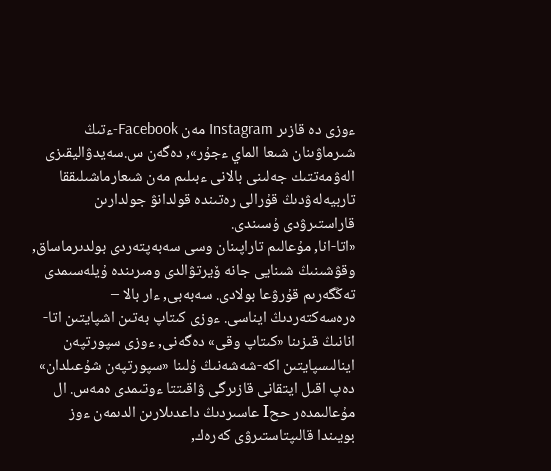ءوزى دە قازىر Instagram مەن Facebook-ءتىڭ شىرماۋىنان شىعا الماي ءجۇر», دەگەن س.سەيدۋاليقىزى الەۋمەتتىك جەلىنى بالانى ءبىلىم مەن شىعارماشىلىققا تاربيەلەۋدىڭ قۇرالى رەتىندە قولدانۋ جولدارىن قاراستىرۋدى ۇسىندى.
«اتا-انا, مۇعالىم تاراپىنان وسى سەبەپتەردى بولدىرماساق, وقۋشىنىڭ شىنايى جانە ۆيرتۋالدى ومىرىندە ۇيلەسىمدى تەڭگەرىم قۇرۋعا بولادى. سەبەبى, ءار بالا – ەرەسەكتەردىڭ ايناسى. ءوزى كىتاپ بەتىن اشپايتىن اتا-انانىڭ قىزىنا «كىتاپ وقى» دەگەنى, ءوزى سپورتپەن اينالىسپايتىن اكە-شەشەنىڭ ۇلىنا «سپورتپەن شۇعىلدان» دەپ اقىل ايتقانى قازىرگى ۋاقىتتا ءوتىمدى ەمەس. ال مۇعالىمدەر ححI عاسىردىڭ داعدىلارىن الدىمەن ءوز بويىندا قالىپتاستىرۋى كەرەك,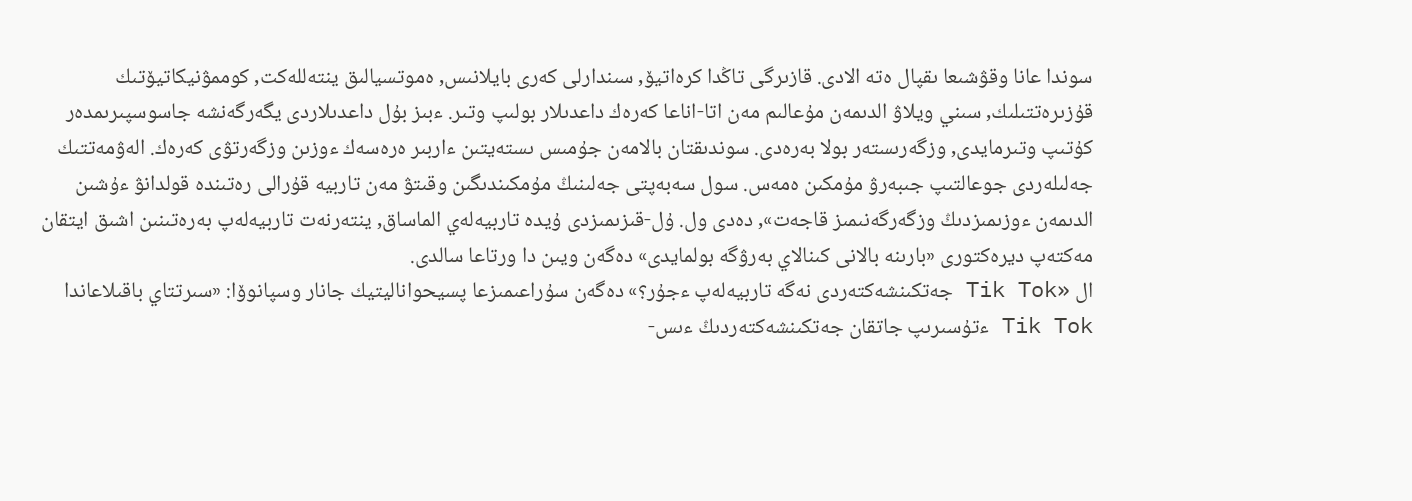سوندا عانا وقۋشىعا ىقپال ەتە الادى. قازىرگى تاڭدا كرەاتيۆ, سىندارلى كەرى بايلانىس, ەموتسيالىق ينتەللەكت, كوممۋنيكاتيۆتىك قۇزىرەتتىلىك, سىني ويلاۋ الدىمەن مۇعالىم مەن اتا-اناعا كەرەك داعدىلار بولىپ وتىر. ءبىز بۇل داعدىلاردى يگەرگەنشە جاسوسپىرىمدەر كۇتىپ وتىرمايدى, وزگەرىستەر بولا بەرەدى. سوندىقتان بالامەن جۇمىس ىستەيتىن ءاربىر ەرەسەك ءوزىن وزگەرتۋى كەرەك. الەۋمەتتىك جەلىلەردى جوعالتىپ جىبەرۋ مۇمكىن ەمەس. سول سەبەپتى جەلىنىڭ مۇمكىندىگىن وقىتۋ مەن تاربيە قۇرالى رەتىندە قولدانۋ ءۇشىن الدىمەن ءوزىمىزدىڭ وزگەرگەنىمىز قاجەت», دەدى ول. ۇل-قىزىمىزدى ۇيدە تاربيەلەي الماساق, ينتەرنەت تاربيەلەپ بەرەتىنىن اشىق ايتقان مەكتەپ ديرەكتورى «بارىنە بالانى كىنالاي بەرۋگە بولمايدى» دەگەن ويىن دا ورتاعا سالدى.
ال «Tik Tok جەتكىنشەكتەردى نەگە تاربيەلەپ ءجۇر؟» دەگەن سۇراعىمىزعا پسيحواناليتيك جانار وسپانوۆا: «سىرتتاي باقىلاعاندا Tik Tok ءتۇسىرىپ جاتقان جەتكىنشەكتەردىڭ ءىس-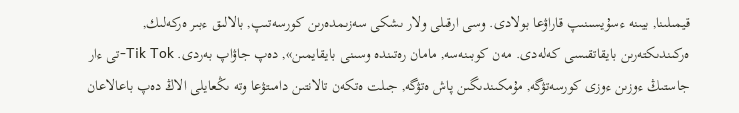قيمىلىنا, بيىنە ءسۇيسىنىپ قاراۋعا بولادى. وسى ارقىلى ولار ىشكى سەزىمدەرىن كورسەتىپ, بالالىق ءبىر ەركەلىك, ەركىندىكتەرىن بايقاتقىسى كەلەدى. مەن كوبىنەسە, مامان رەتىندە وسىنى بايقايمىن», دەپ جاۋاپ بەردى. Tik Tok-تى ءار جاستىڭ ءوزىن ءوزى كورسەتۋگە, مۇمكىندىگىن پاش ەتۋگە, جىلت ەتكەن تالانتىن دامىتۋعا وتە ىڭعايلى الاڭ دەپ باعالاعان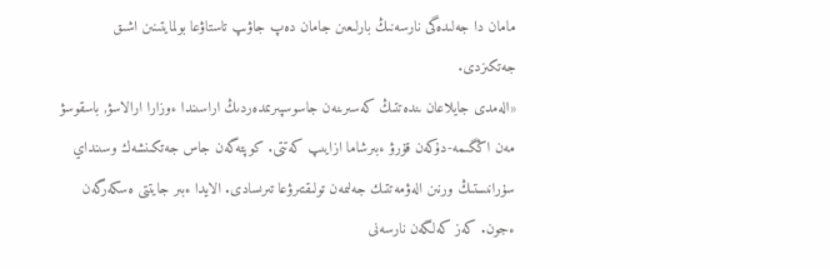مامان دا جەلىدەگى نارسەنىڭ بارلىعىن جامان دەپ جاۋىپ تاستاۋعا بولمايتىنىن اشىق جەتكىزدى.
«الەمدى جايلاعان ىندەتتىڭ كەسىرىنەن جاسوسپىرىمدەردىڭ اراسىندا ءوزارا ارالاسۋ, باسقوسۋ مەن اڭگىمە-دۇكەن قۇرۋ ءبىرشاما ازايىپ كەتتى. كوپتەگەن جاس جەتكىنشەك وسىنداي سۇرانىستىڭ ورنىن الەۋمەتتىك جەلىمەن تولىقتىرۋعا تىرىسادى. الايدا ءبىر جايتتى ەسكەرگەن ءجون. كەز كەلگەن نارسەنى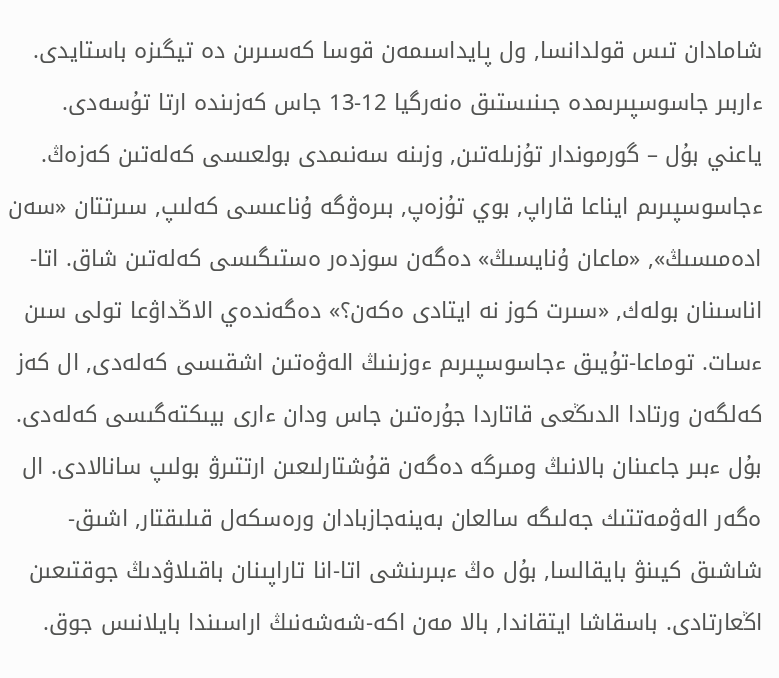شامادان تىس قولدانسا, ول پايداسىمەن قوسا كەسىرىن دە تيگىزە باستايدى. ءاربىر جاسوسپىرىمدە جىنىستىق ەنەرگيا 12-13 جاس كەزىندە ارتا تۇسەدى. ياعني بۇل – گورموندار تۇزىلەتىن, وزىنە سەنىمدى بولعىسى كەلەتىن كەزەڭ. ءجاسوسپىرىم ايناعا قاراپ, بوي تۇزەپ, بىرەۋگە ۇناعىسى كەلىپ, سىرتتان «سەن ادەمىسىڭ», «ماعان ۇنايسىڭ» دەگەن سوزدەر ەستىگىسى كەلەتىن شاق. اتا-اناسىنان بولەك, «سىرت كوز نە ايتادى ەكەن؟» دەگەندەي الاڭداۋعا تولى سىن ءسات. توماعا-تۇيىق ءجاسوسپىرىم ءوزىنىڭ الەۋەتىن اشقىسى كەلەدى, ال كەز كەلگەن ورتادا الدىڭعى قاتاردا جۇرەتىن جاس ودان ءارى بيىكتەگىسى كەلەدى. بۇل ءبىر جاعىنان بالانىڭ ومىرگە دەگەن قۇشتارلىعىن ارتتىرۋ بولىپ سانالادى. ال ەگەر الەۋمەتتىك جەلىگە سالعان بەينەجازبادان ورەسكەل قىلىقتار, اشىق-شاشىق كيىنۋ بايقالسا, بۇل ەڭ ءبىرىنشى اتا-انا تاراپىنان باقىلاۋدىڭ جوقتىعىن اڭعارتادى. باسقاشا ايتقاندا, بالا مەن اكە-شەشەنىڭ اراسىندا بايلانىس جوق.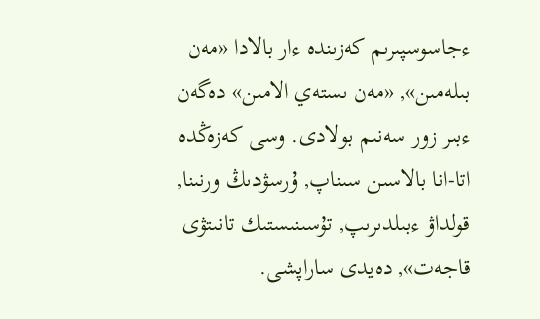ءجاسوسپىرىم كەزىندە ءار بالادا «مەن بىلەمىن», «مەن ىستەي الامىن» دەگەن ءبىر زور سەنىم بولادى. وسى كەزەڭدە اتا-انا بالاسىن سىناپ, ۇرسۋدىڭ ورنىنا, قولداۋ ءبىلدىرىپ, تۇسىنىستىك تانىتۋى قاجەت», دەيدى ساراپشى.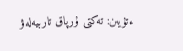ءتۇيىن: تەكتى ۇرپاق تاربيەلەۋ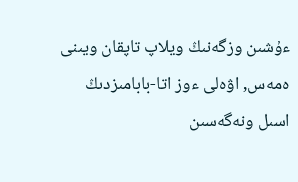ءۇشىن وزگەنىڭ ويلاپ تاپقان ويىنى ەمەس, اۋەلى ءوز اتا-بابامىزدىڭ اسىل ونەگەسىن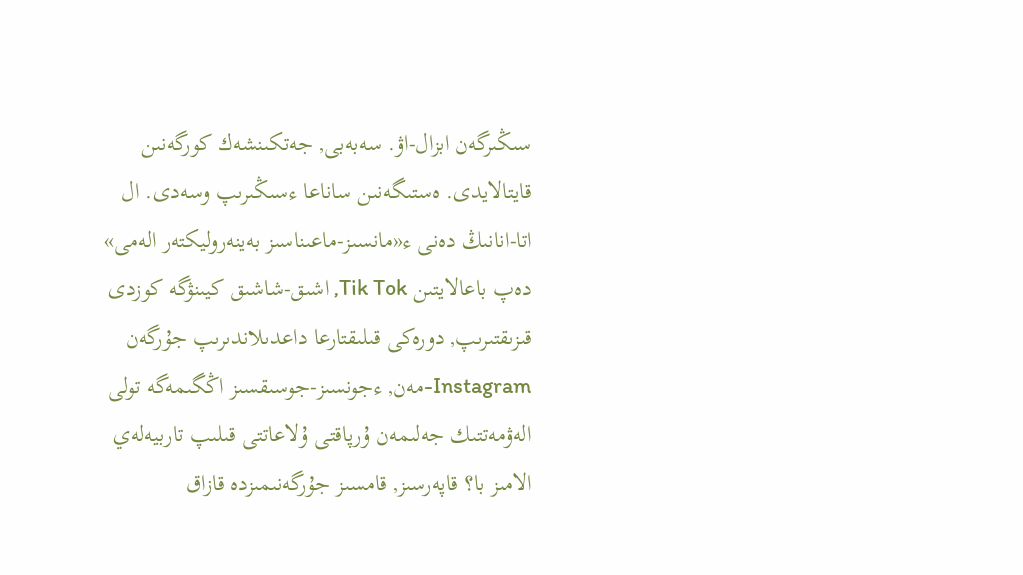سىڭىرگەن ابزال-اۋ. سەبەبى, جەتكىنشەك كورگەنىن قايتالايدى. ەستىگەنىن ساناعا ءسىڭىرىپ وسەدى. ال اتا-انانىڭ دەنى ء«مانسىز-ماعىناسىز بەينەروليكتەر الەمى» دەپ باعالايتىن Tik Tok, اشىق-شاشىق كيىنۋگە كوزدى قىزىقتىرىپ, دورەكى قىلىقتارعا داعدىلاندىرىپ جۇرگەن Instagram-مەن, ءجونسىز-جوسىقسىز اڭگىمەگە تولى الەۋمەتتىك جەلىمەن ۇرپاقتى ۇلاعاتتى قىلىپ تاربيەلەي الامىز با؟ قاپەرسىز, قامسىز جۇرگەنىمىزدە قازاق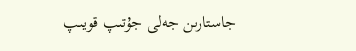جاستارىن جەلى جۇتىپ قويىپ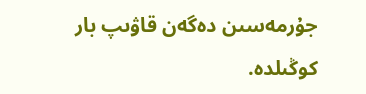جۇرمەسىن دەگەن قاۋىپ بار كوڭىلدە.